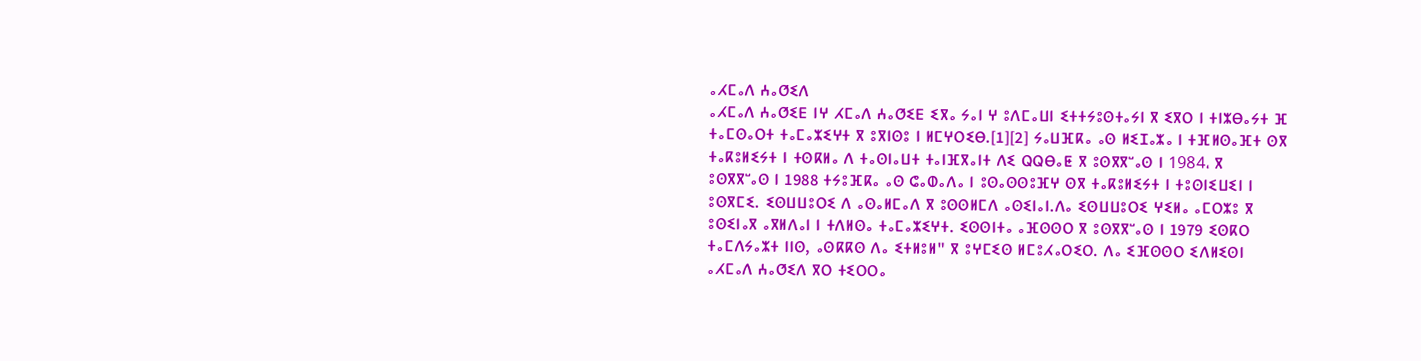ⴰⵃⵎⴰⴷ ⵄⴰⵚⵉⴷ
ⴰⵃⵎⴰⴷ ⵄⴰⵚⵉⴹ ⵏⵖ ⵃⵎⴰⴷ ⵄⴰⵚⵉⴹ ⵉⴳⴰ ⵢⴰⵏ ⵖ ⵓⴷⵎⴰⵡⵏ ⵉⵜⵜⵢⵓⵙⵜⴰⵢⵏ ⴳ ⵉⴳⵔ ⵏ ⵜⵏⵣⴱⴰⵢⵜ ⴼ ⵜⴰⵎⵙⴰⵔⵜ ⵜⴰⵎⴰⵣⵉⵖⵜ ⴳ ⵓⴳⵏⵙⵓ ⵏ ⵍⵎⵖⵔⵉⴱ.[1][2] ⵢⴰⵡⴼⴽⴰ ⴰⵙ ⵍⵉⵊⴰⵣⴰ ⵏ ⵜⴼⵍⵙⴰⴼⵜ ⵙⴳ ⵜⴰⴽⵓⵍⵉⵢⵜ ⵏ ⵜⵙⴽⵍⴰ ⴷ ⵜⴰⵙⵏⴰⵡⵜ ⵜⴰⵏⴼⴳⴰⵏⵜ ⴷⵉ ⵕⵕⴱⴰⵟ ⴳ ⵓⵙⴳⴳⵯⴰⵙ ⵏ 1984، ⴳ ⵓⵙⴳⴳⵯⴰⵙ ⵏ 1988 ⵜⵢⵓⴼⴽⴰ ⴰⵙ ⵛⴰⵀⴰⴷⴰ ⵏ ⵓⵙⴰⵙⵙⵓⴼⵖ ⵙⴳ ⵜⴰⴽⵓⵍⵉⵢⵜ ⵏ ⵜⵓⵙⵏⵉⵡⵉⵏ ⵏ ⵓⵙⴳⵎⵉ. ⵉⵙⵡⵡⵓⵔⵉ ⴷ ⴰⵙⴰⵍⵎⴰⴷ ⴳ ⵓⵙⵙⵍⵎⴷ ⴰⵙⵉⵏⴰⵏ.ⴷⴰ ⵉⵙⵡⵡⵓⵔⵉ ⵖⵉⵍⴰ ⴰⵎⵔⵣⵓ ⴳ ⵓⵙⵉⵏⴰⴳ ⴰⴳⵍⴷⴰⵏ ⵏ ⵜⴷⵍⵙⴰ ⵜⴰⵎⴰⵣⵉⵖⵜ. ⵉⵙⵙⵏⵜⴰ ⴰⴼⵙⵙⵔ ⴳ ⵓⵙⴳⴳⵯⴰⵙ ⵏ 1979 ⵉⵙⴽⵔ ⵜⴰⵎⴷⵢⴰⵣⵜ ⵏⵏⵙ, ⴰⵙⴽⴽⵙ ⴷⴰ ⵉⵜⵍⵓⵍ" ⴳ ⵓⵖⵎⵉⵙ ⵍⵎⵓⵃⴰⵔⵉⵔ. ⴷⴰ ⵉⴼⵙⵙⵔ ⵉⴷⵍⵉⵙⵏ ⴰⵃⵎⴰⴷ ⵄⴰⵚⵉⴷ ⴳⵔ ⵜⵉⵔⵔⴰ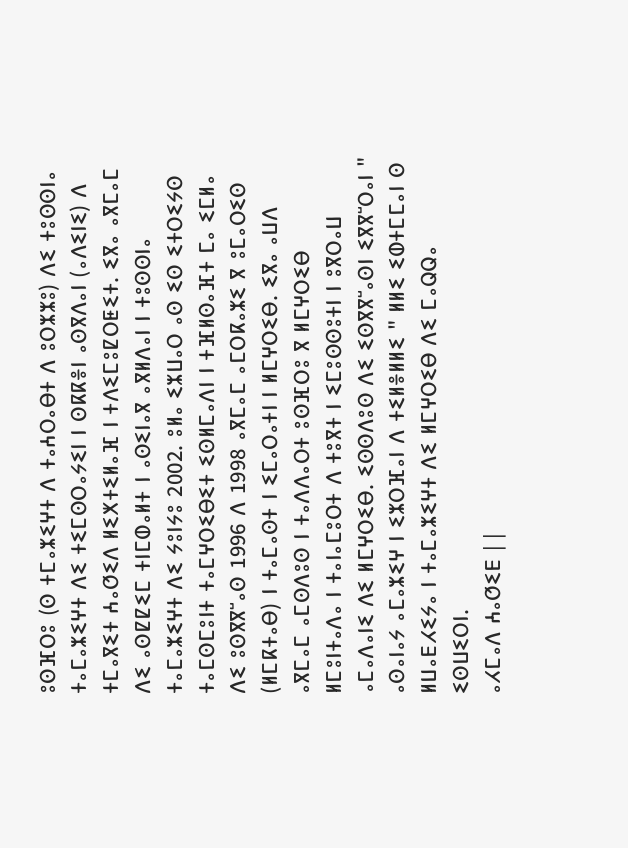ⵓⵙⴼⵔⵓ (ⵙ ⵜⵎⴰⵣⵉⵖⵜ ⴷ ⵜⴰⵄⵔⴰⴱⵜ ⴷ ⵓⵔⵣⵣⵓ) ⴷⵉ ⵜⵓⵙⵙⵏⴰ ⵜⴰⵎⴰⵣⵉⵖⵜ ⴷⵉ ⵜⵉⵎⵙⵔⴰⵢⵉⵏ ⵏ ⵙⴽⴽⴻⵏ ⴰⵙⴳⴷⴰⵏ (ⴰⴷⵉⵏⵉ) ⴷ ⵜⵎⴰⴳⵉⵜ ⵄⴰⵚⵉⴷ ⵍⵉⵅⵜⵉⵍⴰⴼ ⵏ ⵜⴷⵉⵎⵓⵇⵔⵟⵉⵜ. ⵉⴳⴰ ⴰⴳⵎⴰⵎ ⴷⵉ ⴰⵙⵇⵇⵉⵎ ⵜⵏⵎⵀⴰⵍⵜ ⵏ ⴰⵙⵉⵏⴰⴳ ⴰⴳⵍⴷⴰⵏ ⵏ ⵜⵓⵙⵙⵏⴰ ⵜⴰⵎⴰⵣⵉⵖⵜ ⴷⵉ ⵢⵓⵏⵢⵓ 2002. ⵓⵍⴰ ⵉⵣⵡⴰⵔ ⴰⵙ ⵉⵙ ⵉⵜⵔⵉⵢⵙ ⵜⴰⵎⵙⵎⵓⵏⵜ ⵜⴰⵎⵖⵔⵉⴱⵉⵜ ⵉⵙⵍⵎⴰⴷⵏ ⵏ ⵜⴼⵍⵙⴰⴼⵜ ⵎⴰ ⵉⵎⵍⴰ ⴷⵉ ⵓⵙⴳⴳⵯⴰⵙ 1996 ⴷ 1998 ⴰⴳⵎⴰⵎ ⴰⵎⵔⴽⴰⵣⵉ ⴳ ⵓⵎⴰⵔⵉⵙ (ⵍⵎⴽⵜⴰⴱ) ⵏ ⵜⴰⵎⴰⵙⵜ ⵏ ⵉⵎⴰⵔⴰⵜⵏ ⵏ ⵍⵎⵖⵔⵉⴱ. ⵉⴳⴰ ⴰⵡⴷ ⴰⴳⵎⴰⵎ ⴰⵎⵙⴷⵓⵙ ⵏ ⵜⴰⴷⴷⴰⵔⵜ ⵓⵙⴼⵔⵓ ⴳ ⵍⵎⵖⵔⵉⴱ ⵍⵎⵓⵏⵜⴰⴷⴰ ⵏ ⵜⴰⵏⴰⵎⵓⵔⵜ ⴷ ⵜⵓⴳⵜ ⵏ ⵉⵎⵓⵙⵙⵓⵜⵏ ⵏ ⵓⴳⵔⴰⵡ ⴰⵎⴰⴷⴰⵏⵉ ⴷⵉ ⵍⵎⵖⵔⵉⴱ. ⵉⵙⵙⴷⵓⵙ ⴷⵉ ⵉⵙⴳⴳⵯⴰⵙⵏ ⵉⴳⴳⵯⵔⴰⵏ " ⴰⵙⴰⵏⴰⵢ ⴰⵎⴰⵣⵉⵖ ⵏ ⵉⵣⵔⴼⴰⵏ ⴷ ⵜⵉⵍⴻⵍⵍⵉ " ⵍⵍⵉ ⵉⵀⵜⵎⵎⴰⵏ ⵙ ⵍⵡⴰⴹⵃⵉⵢⴰ ⵏ ⵜⴰⵎⴰⵣⵉⵖⵜ ⴷⵉ ⵍⵎⵖⵔⵉⴱ ⴷⵉ ⵎⴰⵕⵕⴰ ⵉⵙⵡⵉⵔⵏ.
ⴰⵃⵎⴰⴷ ⵄⴰⵚⵉⴹ | |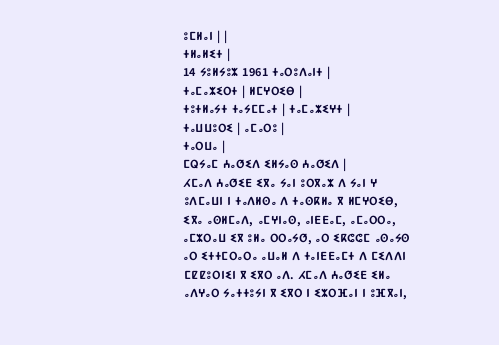ⵓⵎⵍⴰⵏ | |
ⵜⵍⴰⵍⵉⵜ |
14 ⵢⵓⵍⵢⵓⵣ 1961 ⵜⴰⵔⵓⴷⴰⵏⵜ |
ⵜⴰⵎⴰⵣⵉⵔⵜ | ⵍⵎⵖⵔⵉⴱ |
ⵜⵓⵜⵍⴰⵢⵜ ⵜⴰⵢⵎⵎⴰⵜ | ⵜⴰⵎⴰⵣⵉⵖⵜ |
ⵜⴰⵡⵡⵓⵔⵉ | ⴰⵎⴰⵔⵓ |
ⵜⴰⵔⵡⴰ |
ⵎⵕⵢⴰⵎ ⵄⴰⵚⵉⴷ ⵉⵍⵢⴰⵙ ⵄⴰⵚⵉⴷ |
ⵃⵎⴰⴷ ⵄⴰⵚⵉⴹ ⵉⴳⴰ ⵢⴰⵏ ⵓⵔⴳⴰⵣ ⴷ ⵢⴰⵏ ⵖ ⵓⴷⵎⴰⵡⵏ ⵏ ⵜⴰⴷⵍⵙⴰ ⴷ ⵜⴰⵙⴽⵍⴰ ⴳ ⵍⵎⵖⵔⵉⴱ, ⵉⴳⴰ ⴰⵙⵍⵎⴰⴷ, ⴰⵎⵖⵏⴰⵙ, ⴰⵏⴹⴹⴰⵎ, ⴰⵎⴰⵔⵔⴰ, ⴰⵎⵣⵔⴰⵡ ⵉⴳ ⵓⵍⴰ ⵔⵔⴰⵢⵚ, ⴰⵔ ⵉⴽⵛⵛⵎ ⴰⵙⴰⵢⵙ ⴰⵔ ⵉⵜⵜⵎⵔⴰⵔⴰ ⴰⵡⴰⵍ ⴷ ⵜⴰⵏⴹⴹⴰⵎⵜ ⴷ ⵎⵉⴷⴷⵏ ⵎⵇⵇⵓⵔⵏⵉⵏ ⴳ ⵉⴳⵔ ⴰⴷ. ⵃⵎⴰⴷ ⵄⴰⵚⵉⴹ ⵉⵍⴰ ⴰⴷⵖⴰⵔ ⵢⴰⵜⵜⵓⵢⵏ ⴳ ⵉⴳⵔ ⵏ ⵉⵣⵔⴼⴰⵏ ⵏ ⵓⴼⴳⴰⵏ,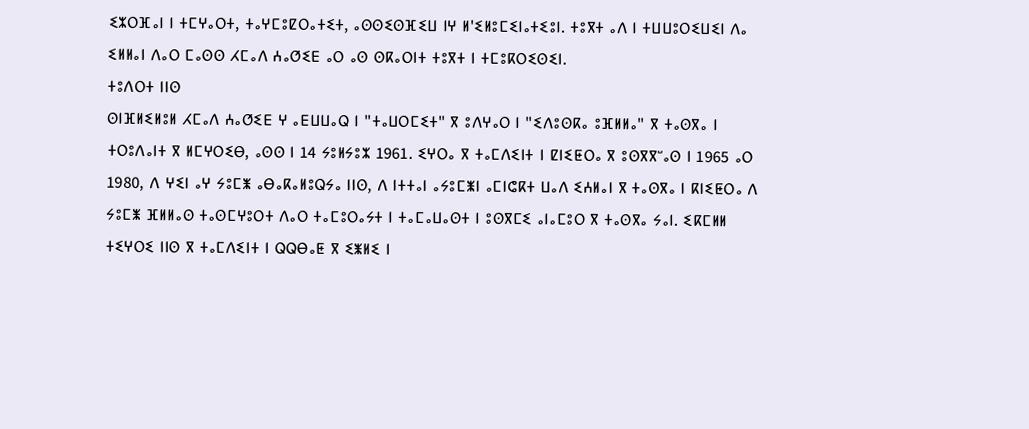ⵉⵣⵔⴼⴰⵏ ⵏ ⵜⵎⵖⴰⵔⵜ, ⵜⴰⵖⵎⵓⵇⵔⴰⵜⵉⵜ, ⴰⵙⵙⵉⵙⴼⵉⵡ ⵏⵖ ⵍ'ⵉⵍⵓⵎⵉⵏⴰⵜⵉⵓⵏ. ⵜⵓⴳⵜ ⴰⴷ ⵏ ⵜⵡⵡⵓⵔⵉⵡⵉⵏ ⴷⴰ ⵉⵍⵍⴰⵏ ⴷⴰⵔ ⵎⴰⵙⵙ ⵃⵎⴰⴷ ⵄⴰⵚⵉⴹ ⴰⵔ ⴰⵙ ⵙⴽⴰⵔⵏⵜ ⵜⵓⴳⵜ ⵏ ⵜⵎⵓⴽⵔⵉⵙⵉⵏ.
ⵜⵓⴷⵔⵜ ⵏⵏⵙ
ⵙⵏⴼⵍⵉⵍⵓⵍ ⵃⵎⴰⴷ ⵄⴰⵚⵉⴹ ⵖ ⴰⴹⵡⵡⴰⵕ ⵏ "ⵜⴰⵡⵔⵎⵉⵜ" ⴳ ⵓⴷⵖⴰⵔ ⵏ "ⵉⴷⵓⵙⴽⴰ ⵓⴼⵍⵍⴰ" ⴳ ⵜⴰⵙⴳⴰ ⵏ ⵜⵔⵓⴷⴰⵏⵜ ⴳ ⵍⵎⵖⵔⵉⴱ, ⴰⵙⵙ ⵏ 14 ⵢⵓⵍⵢⵓⵣ 1961. ⵉⵖⵔⴰ ⴳ ⵜⴰⵎⴷⵉⵏⵜ ⵏ ⵇⵏⵉⵟⵔⴰ ⴳ ⵓⵙⴳⴳⵯⴰⵙ ⵏ 1965 ⴰⵔ 1980, ⴷ ⵖⵉⵏ ⴰⵖ ⵢⵓⵎⵥ ⴰⴱⴰⴽⴰⵍⵓⵕⵢⴰ ⵏⵏⵙ, ⴷ ⵏⵜⵜⴰⵏ ⴰⵢⵓⵎⵥⵏ ⴰⵎⵏⵛⴽⵜ ⵡⴰⴷ ⵉⵄⵍⴰⵏ ⴳ ⵜⴰⵙⴳⴰ ⵏ ⴽⵏⵉⵟⵔⴰ ⴷ ⵢⵓⵎⵥ ⴼⵍⵍⴰⵙ ⵜⴰⵙⵎⵖⵓⵔⵜ ⴷⴰⵔ ⵜⴰⵎⵓⵔⴰⵢⵜ ⵏ ⵜⴰⵎⴰⵡⴰⵙⵜ ⵏ ⵓⵙⴳⵎⵉ ⴰⵏⴰⵎⵓⵔ ⴳ ⵜⴰⵙⴳⴰ ⵢⴰⵏ. ⵉⴽⵎⵍⵍ ⵜⵉⵖⵔⵉ ⵏⵏⵙ ⴳ ⵜⴰⵎⴷⵉⵏⵜ ⵏ ⵕⵕⴱⴰⵟ ⴳ ⵉⵥⵍⵉ ⵏ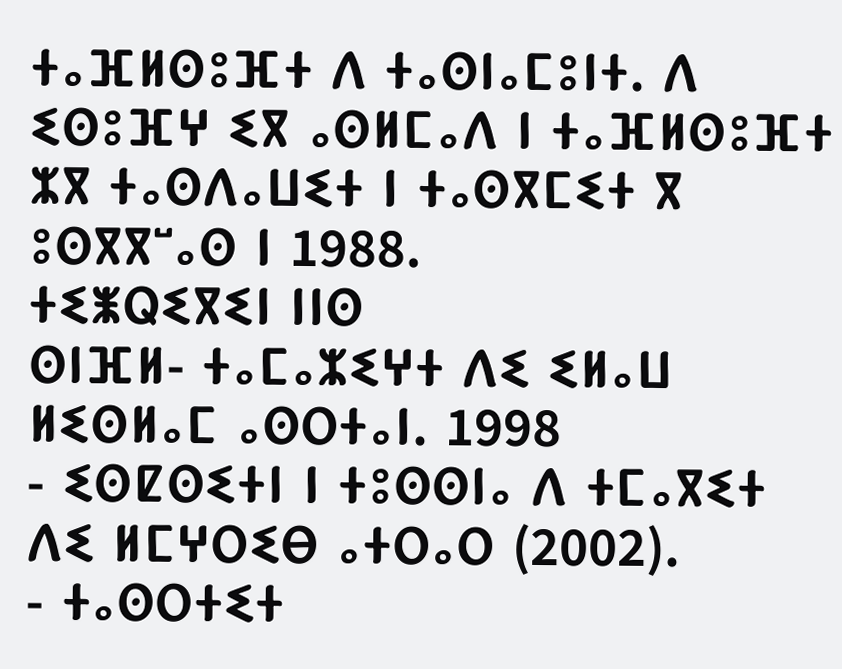ⵜⴰⴼⵍⵙⵓⴼⵜ ⴷ ⵜⴰⵙⵏⴰⵎⵓⵏⵜ. ⴷ ⵉⵙⵓⴼⵖ ⵉⴳ ⴰⵙⵍⵎⴰⴷ ⵏ ⵜⴰⴼⵍⵙⵓⴼⵜ ⵣⴳ ⵜⴰⵙⴷⴰⵡⵉⵜ ⵏ ⵜⴰⵙⴳⵎⵉⵜ ⴳ ⵓⵙⴳⴳⵯⴰⵙ ⵏ 1988.
ⵜⵉⵥⵕⵉⴳⵉⵏ ⵏⵏⵙ
ⵙⵏⴼⵍ- ⵜⴰⵎⴰⵣⵉⵖⵜ ⴷⵉ ⵉⵍⴰⵡ ⵍⵉⵙⵍⴰⵎ ⴰⵙⵔⵜⴰⵏ. 1998
- ⵉⵙⵇⵙⵉⵜⵏ ⵏ ⵜⵓⵙⵙⵏⴰ ⴷ ⵜⵎⴰⴳⵉⵜ ⴷⵉ ⵍⵎⵖⵔⵉⴱ ⴰⵜⵔⴰⵔ (2002).
- ⵜⴰⵙⵔⵜⵉⵜ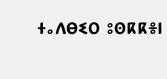ⵜⴰⴷⴱⵉⵔ ⵓⵙⴽⴽⴻⵏ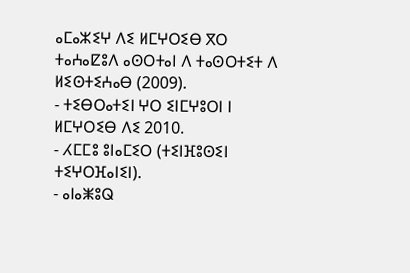ⴰⵎⴰⵣⵉⵖ ⴷⵉ ⵍⵎⵖⵔⵉⴱ ⴳⵔ ⵜⴰⵄⴰⵇⵓⴷ ⴰⵙⵔⵜⴰⵏ ⴷ ⵜⴰⵙⵔⵜⵉⵜ ⴷ ⵍⵉⵙⵜⵉⵄⴰⴱ (2009).
- ⵜⵉⴱⵔⴰⵜⵉⵏ ⵖⵔ ⵉⵏⵎⵖⵓⵔⵏ ⵏ ⵍⵎⵖⵔⵉⴱ ⴷⵉ 2010.
- ⵃⵎⵎⵓ ⵓⵏⴰⵎⵉⵔ (ⵜⵉⵏⴼⵓⵙⵉⵏ ⵜⵉⵖⵔⴼⴰⵏⵉⵏ).
- ⴰⵏⴰⵥⵓⵕ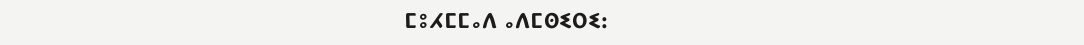ⵎⵓⵃⵎⵎⴰⴷ ⴰⴷⵎⵙⵉⵔⵉ: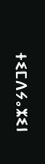ⵜⵉⵎⴷⵢⴰⵣⵉⵏ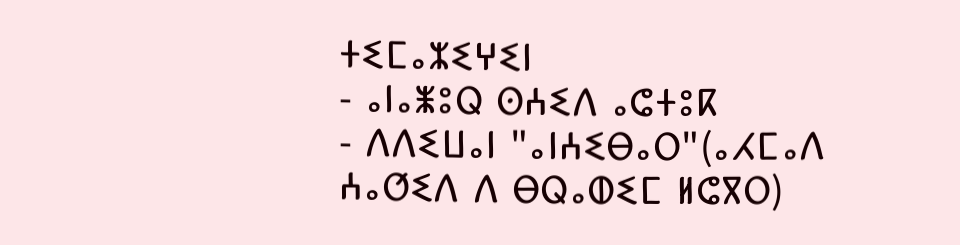ⵜⵉⵎⴰⵣⵉⵖⵉⵏ
- ⴰⵏⴰⵥⵓⵕ ⵙⵄⵉⴷ ⴰⵛⵜⵓⴽ
- ⴷⴷⵉⵡⴰⵏ "ⴰⵏⵄⵉⴱⴰⵔ"(ⴰⵃⵎⴰⴷ ⵄⴰⵚⵉⴷ ⴷ ⴱⵕⴰⵀⵉⵎ ⵍⵛⴳⵔ)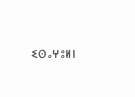ⵉⵙⴰⵖⵓⵍⵏ